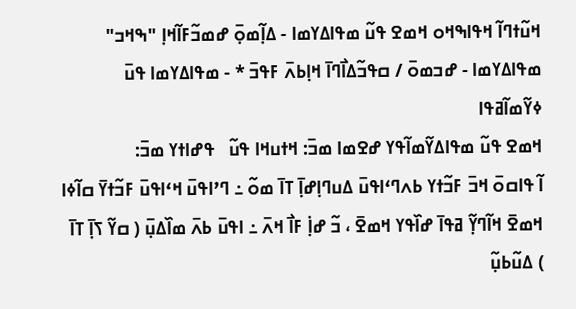ߞߎ߬ߙߣߊ߬ ߞߟߊߒߞߋ ߞߘߐ ߟߎ߬ ߘߟߊߡߌߘߊ - ߡߊ߲߬ߘߋ߲߫ ߝߘߏ߬ߓߊ߬ߞߊ߲ "ߒߞߏ" ߘߟߊߡߌߘߊ - ߝߏߘߋ߫ / ߛߟߏ߬ߡߊ߯ߣߊ߫ ߞߊ߲ߕߍ߫ ߓߟߏ߫ * - ߘߟߊߡߌߘߊ ߟߎ߫ ߦߌ߬ߘߊ߬ߥߟߊ
ߞߘߐ ߟߎ߬ ߘߟߊߡߌ߬ߘߊ߬ߟߌ ߝߐߘߊ ߘߏ߫: ߞߙߎߞߊ ߟߎ߬   ߟߝߊߙߌ ߘߏ߫:
ߊ߬ ߟߊߛߋ߫ ߞߏ߫ ߓߏ߬ߙߌ ߕߍߣߵߊߟߎ߫ ߡߎߣߊ߲ߝߊ߲߫ ߠߊ߫ ߘߋ߬ ߸ ߣߴߊߟߎ߫ ߞߵߊߟߎ߫ ߓߏ߬ߙߌ߫ ߛߊ߬ߦߊ ߞߘߐ߫ ߞߊ߬ߣߌ߲߬ ߥߟߊ߫ ߝߊ߰ߟߌ ߞߘߐ߫ ، ߏ߬ ߝߊ߲߭ ߓߊ߯ ߞߍ߫ ߸ ߊߟߎ߫ ߕߍ߫ ߘߊ߰ߡߎ߲߫ ( ߛߌ߬ ߖߊ߲߫ ߠߊ߫ ) ߡߎ߬ߕߎ߲߬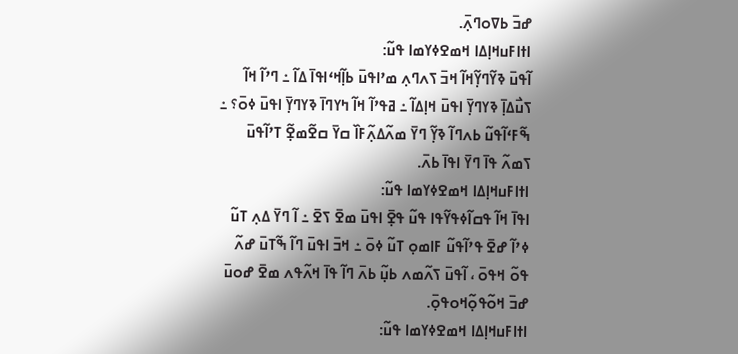ߝߏ߫ ߕߜߋߣߍ߲߫.
ߊߙߊߓߎߞߊ߲ߡߊ ߞߘߐߦߌߘߊ ߟߎ߬:
ߊ߬ߟߎ߫ ߢߌ߬ߣߌ߲߬ߞߊ߬ ߞߏ߫ ߖߍߣߍ߲ ߘߴߊߟߎ߫ ߕߊ߲߬ߞߵߊߟߊ߫ ߡߊ߬ ߸ ߣߴߊ߬ ߞߊ߬ ߖߎ߯ߡߊ߲߫ ߢߌߣߌ߲߫ ߊߟߎ߫ ߞߊ߲ߡߊ߬ ߸ ߥߟߴߊ߬ ߞߊ߬ ߤߌߣߊ߫ ߢߌߣߌ߲߫ ߊߟߎ߫ ߦߋ߫؟ ߸ ߒ߬ߓߵߊ߬ߟߎ߬ ߕߍߣߊ߬ ߢߌ߲߬ ߣߌ߫ ߘߍ߬ߡߍ߲߬ߓߊ߰ ߛߌ߫ ߛߐ߬ߘߐ߲߬ ߠߴߊ߬ߟߎ߫ ߖߘߍ߬ ߟߊ߫ ߣߌ߫ ߊߟߊ߫ ߕߍ߫.
ߊߙߊߓߎߞߊ߲ߡߊ ߞߘߐߦߌߘߊ ߟߎ߬:
ߊߟߊ߫ ߞߊ߬ ߟߛߊ߬ߦߟߌ߬ߟߊ ߟߎ߬ ߟߐ߲߫ ߊߟߎ߫ ߘߐ߫ ߖߐ߫ ߸ ߊ߬ ߣߌ߫ ߡߍ߲ ߠߎ߬ ߦߴߊ߬ ߝߐ߫ ߟߴߊ߬ߟߎ߬ ߓߊߘߋ߲ ߠߎ߬ ߦߋ߫ ߸ ߞߏ߫ ߊߟߎ߫ ߣߊ߬ ߒ߬ߠߎ߫ ߝߍ߬ ߟߋ߬ ߞߟߋ߫ ، ߊ߬ߟߎ߫ ߖߍ߬ߘߍ ߕߎ߲߬ ߕߍ߫ ߣߊ߬ ߟߊ߫ ߞߍ߬ߟߍ ߘߐ߫ ߝߋߎ߫ ߝߏ߫ ߞߋ߬ߟߋ߲߬ߞߋߟߋ߲߫.
ߊߙߊߓߎߞߊ߲ߡߊ ߞߘߐߦߌߘߊ ߟߎ߬: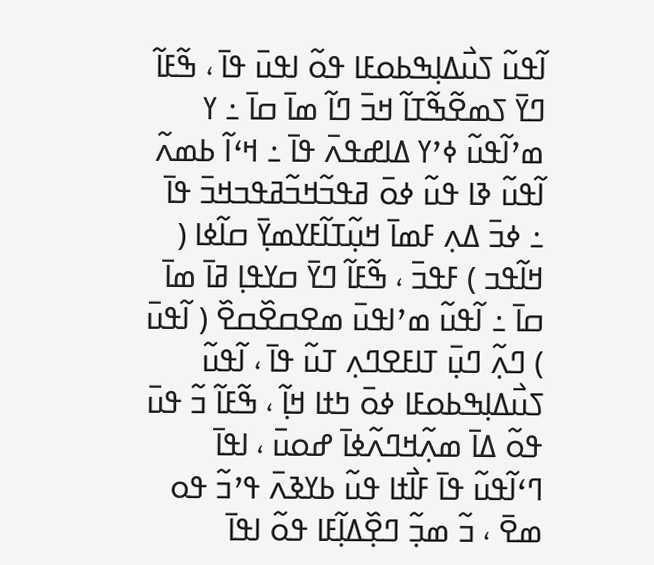ߊ߬ߟߎ߬ ߖߎ߯ߡߊ߲ߒߕߋߓߊ ߟߋ߬ ߊߟߎ߫ ߟߊ߫ ، ߒ߬ߓߊ߬ ߣߌ߫ ߖߘߐ߬ߒ߬ߠߊ߬ ߞߏ߫ ߣߊ߬ ߘߊ߫ ߛߊ߫ ߸ ߌ ߘߴߊ߬ߟߎ߬ ߦߴߌ ߡߊߝߟߍ߫ ߟߊ߫ ߸ ߞߵߊ߬ ߕߘߍ߬ ߊ߬ߟߎ߬ ߢߊ ߟߎ߬ ߦߋ߫ ߥߟߏ߬ߞߏ߬ߥߟߏߞߏ߫ ߟߊ߫ ߸ ߦߏ߫ ߡߍ߲ ߓߘߊ߫ ߞߎ߲߬ߠߊ߬ߓߌߘߌ߲߫ ߛߊ߬ߦߊ ( ߞߊ߬ߟߏ ) ߓߟߏ߫ ، ߒ߬ߓߊ߬ ߣߌ߫ ߛߌߟߊ߲ ߥߊ߫ ߘߊ߫ ߛߊ߫ ߸ ߊ߬ߟߎ߬ ߘߴߊߟߎ߫ ߘߐߛߐ߰ߛߐ߰ ( ߊ߬ߟߎ߫ ) ߣߍ߲߬ ߣߎ߲߫ ߠߊߓߐߣߍ߲ ߠߎ߬ ߟߊ߫ ، ߊ߬ߟߎ߬ ߖߎ߯ߡߊ߲ߒߕߋߓߊ ߦߋ߫ ߤߙߊ ߞߊ߲߬ ، ߒ߬ߓߊ߬ ߏ߬ ߟߎ߫ ߟߋ߬ ߡߊ߫ ߘߍ߲߬ߞߣߍ߬ߦߊ߫ ߝߋߎ߫ ، ߊߟߊ߫ ߣߵߊ߬ߟߎ߬ ߟߊ߫ ߓߊ߯ߙߊ ߟߎ߬ ߕߌߢߍ߫ ߟߴߏ߬ ߟߋ ߘߐ߫ ، ߏ߬ ߘߏ߲߬ ߣߐ߲߰ߡߊ߲߬ߓߊ ߟߋ߬ ߊߟߊ߫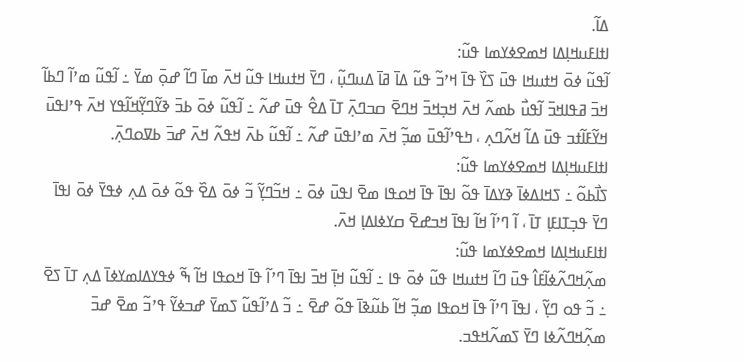ߡߊ߬.
ߊߙߊߓߎߞߊ߲ߡߊ ߞߘߐߦߌߘߊ ߟߎ߬:
ߊ߬ߟߎ߬ ߦߋ߫ ߞߙߎߞߊ ߟߎ߫ ߖߌ߰ ߟߊ߫ ߞߴߏ߬ ߟߎ߬ ߡߊ߫ ߥߊ߫ ߡߎߣߎ߲߬ ، ߣߌ߫ ߞߙߎߞߊ ߟߎ߬ ߞߍ߫ ߘߊ߫ ߣߊ߬ ߝߋ߲߫ ߘߌ߫ ߸ ߊ߬ߟߎ߬ ߘߴߊ߬ ߣߕߊ߬ ߞߏ߫ ߥߟߊߞߏ߫ ߊ߬ߟߎ߯ ߕߘߍ߬ ߞߍ߫ ߞߏ߲ߞߏ߫ ߞߣߐ߫ ߛߏߣߍ߲߫ ߠߊ߫ ߡߐ߮ ߟߎ߫ ߝߍ߬ ߸ ߊ߬ߟߎ߬ ߦߋ߫ ߕߏ߫ ߢߌ߬ߣߌ߲߬ߞߊ߬ߟߌ ߞߍ߫ ߟߴߊߟߎ߫ ߞߌ߬ߓߊ߬ߙߏ ߟߎ߫ ߡߊ߬ ߞߍ߬ߣߍ߲ ، ߤߟߴߊ߬ߟߎ߫ ߘߏ߲߬ ߞߍ߫ ߘߴߊߟߎ߫ ߝߍ߬ ߸ ߊ߬ߟߎ߬ ߕߍ߫ ߞߟߍ߬ ߞߍ߫ ߝߏ߫ ߕߜߋߣߍ߲߫.
ߊߙߊߓߎߞߊ߲ߡߊ ߞߘߐߦߌߘߊ ߟߎ߬:
ߖߊ߯ߕߋ߬ ߸ ߖߞߊߡߦߊ߫ ߢߌߡߊ߫ ߟߋ߬ ߊߟߊ߫ ߟߊ߫ ߞߋߟߊ ߘߐ߫ ߊߟߎ߫ ߦߋ߫ ߸ ߞߏ߬ߣߌ߲߬ ߏ߬ ߦߋ߫ ߡߐ߰ ߟߋ߬ ߦߋ߫ ߡߍ߲ ߦߟߌ߫ ߦߋ߫ ߊߟߊ߫ ߣߌ߫ ߟߏ߲ߠߊߓߊ߲ ߠߊ߫ ، ߊ߬ ߣߴߊ߬ ߞߊ߬ ߊߟߊ߫ ߞߏߝߐ߫ ߛߌߦߊߡߊ߲ ߞߍ߫.
ߊߙߊߓߎߞߊ߲ߡߊ ߞߘߐߦߌߘߊ ߟߎ߬:
ߘߍ߲߬ߞߣߍ߬ߦߊ߬ߓߊ߮ ߟߎ߫ ߣߊ߬ ߞߙߎߞߊ ߟߎ߬ ߦߋ߫ ߟߊ ߸ ߊ߬ߟߎ߬ ߞߊ߲߫ ߞߏ߫ ߊߟߊ߫ ߣߴߊ߬ ߟߊ߫ ߞߋߟߊ ߞߊ߬ ߒ߬ ߦߟߌߡߊߘߌߦߊ߫ ߡߍ߲ ߠߊ߫ ߖߐ߫ ߸ ߏ߬ ߟߋ ߣߌ߲߬ ، ߊߟߊ߫ ߣߴߊ߬ ߟߊ߫ ߞߋߟߊ ߘߏ߲߬ ߞߊ߬ ߕߎ߬ߢߊ߫ ߟߋ߬ ߝߐ߫ ߸ ߏ߬ ߡߴߊ߬ߟߎ߬ ߖߘߌ߫ ߝߏߦߌ߬ ߟߴߏ߬ ߘߐ߫ ߝߏ߫ ߘߍ߲߬ߞߣߍ߬ߦߊ ߣߌ߫ ߖߘߍ߬ߞߟߏ.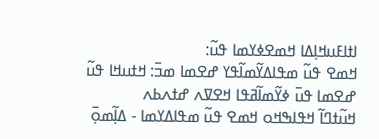ߊߙߊߓߎߞߊ߲ߡߊ ߞߘߐߦߌߘߊ ߟߎ߬:
ߞߘߐ ߟߎ߬ ߘߟߊߡߌ߬ߘߊ߬ߟߌ ߝߐߘߊ ߘߏ߫: ߞߙߎߞߊ ߟߎ߬
ߝߐߘߊ ߟߎ߫ ߦߌ߬ߘߊ߬ߥߟߊ ߞߐߜߍ ߝߙߍߕߍ
ߞߎ߬ߙߣߊ߬ ߞߟߊߒߞߋ ߞߘߐ ߟߎ߬ ߘߟߊߡߌߘߊ - ߡߊ߲߬ߘߋ߲߫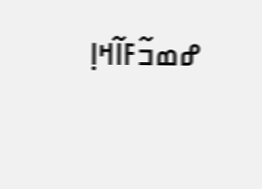ߝߘߏ߬ߓߊ߬ߞߊ߲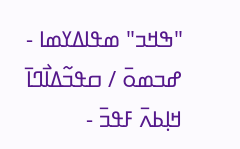"ߒߞߏ" ߘߟߊߡߌߘߊ - ߝߏߘߋ߫ / ߛߟߏ߬ߡߊ߯ߣߊ߫ ߞߊ߲ߕߍ߫ ߓߟߏ߫ -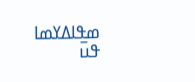ߘߟߊߡߌߘߊ ߟߎ߫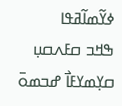ߦߌ߬ߘߊ߬ߥߟߊ
ߒߞߏ ߛߓߍߛߎ߲ ߛߌ߲ߘߌߓߊ߯ ߝߏߘߋ߫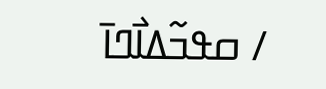/ ߛߟߏ߬ߡߊ߯ߣߊ߫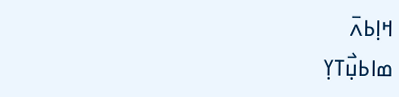ߞߊ߲ߕߍ߫
ߘߊߕߎ߲߯ߠߌ߲